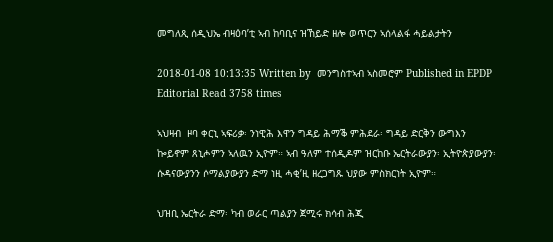መግለጺ ሰዲህኤ ብዛዕባ’ቲ ኣብ ከባቢና ዝኸይድ ዘሎ ወጥርን ኣሰላልፋ ሓይልታትን

2018-01-08 10:13:35 Written by  መንግስተኣብ ኣስመሮም Published in EPDP Editorial Read 3758 times

ኣህዛብ  ዞባ ቀርኒ ኣፍሪቃ፡ ንነዊሕ እዋን ግዳይ ሕማቕ ምሕደራ፡ ግዳይ ድርቅን ውግእን ኰይኖም ጸኒሖምን ኣለዉን ኢዮም። ኣብ ዓለም ተሰዲዶም ዝርከቡ ኤርትራውያን፡ ኢትዮጵያውያን፡ ሱዳናውያንን ሶማልያውያን ድማ ነዚ ሓቂ’ዚ ዘረጋግጹ ህያው ምስክርነት ኢዮም።

ህዝቢ ኤርትራ ድማ፡ ካብ ወራር ጣልያን ጀሚሩ ክሳብ ሕጂ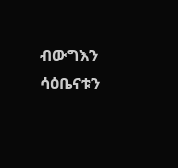ብውግእን ሳዕቤናቱን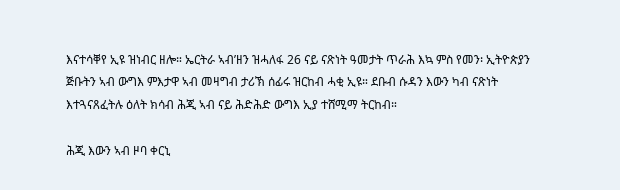እናተሳቐየ ኢዩ ዝነብር ዘሎ። ኤርትራ ኣብ’ዘን ዝሓለፋ 26 ናይ ናጽነት ዓመታት ጥራሕ እኳ ምስ የመን፡ ኢትዮጵያን ጅቡትን ኣብ ውግእ ምእታዋ ኣብ መዛግብ ታሪኽ ሰፊሩ ዝርከብ ሓቂ ኢዩ። ደቡብ ሱዳን እውን ካብ ናጽነት እተጓናጸፈትሉ ዕለት ክሳብ ሕጂ ኣብ ናይ ሕድሕድ ውግእ ኢያ ተሸሚማ ትርከብ።

ሕጂ እውን ኣብ ዞባ ቀርኒ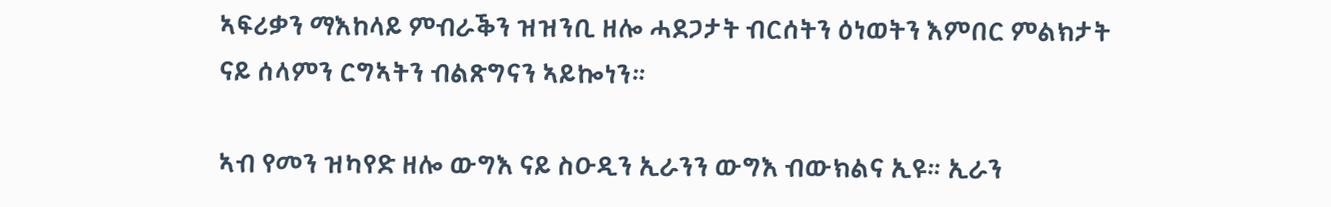ኣፍሪቃን ማእከላይ ምብራቕን ዝዝንቢ ዘሎ ሓደጋታት ብርሰትን ዕነወትን እምበር ምልክታት ናይ ሰላምን ርግኣትን ብልጽግናን ኣይኰነን።

ኣብ የመን ዝካየድ ዘሎ ውግእ ናይ ስዑዲን ኢራንን ውግእ ብውክልና ኢዩ። ኢራን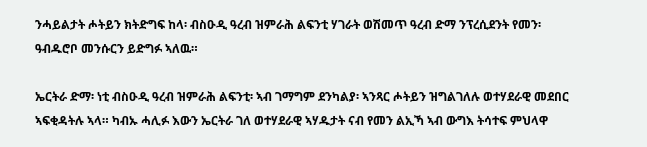ንሓይልታት ሖትይን ክትድግፍ ከላ፡ ብስዑዲ ዓረብ ዝምራሕ ልፍንቲ ሃገራት ወሽመጥ ዓረብ ድማ ንፕረሲደንት የመን፡ ዓብዱሮቦ መንሱርን ይድግፉ ኣለዉ።

ኤርትራ ድማ፡ ነቲ ብስዑዲ ዓረብ ዝምራሕ ልፍንቲ፡ ኣብ ገማግም ደንካልያ፡ ኣንጻር ሖትይን ዝግልገለሉ ወተሃደራዊ መደበር ኣፍቂዳትሉ ኣላ። ካብኡ ሓሊፉ እውን ኤርትራ ገለ ወተሃደራዊ ኣሃዱታት ናብ የመን ልኢኻ ኣብ ውግእ ትሳተፍ ምህላዋ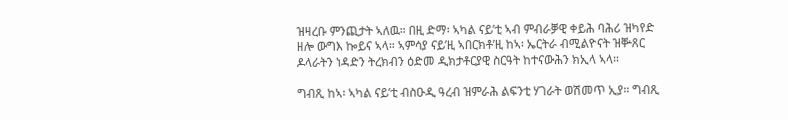ዝዛረቡ ምንጪታት ኣለዉ። በዚ ድማ፡ ኣካል ናይ’ቲ ኣብ ምብራቓዊ ቀይሕ ባሕሪ ዝካየድ ዘሎ ውግእ ኰይና ኣላ። ኣምሳያ ናይ’ዚ ኣበርክቶ’ዚ ከኣ፡ ኤርትራ ብሚልዮናት ዝቝጸር ዶላራትን ነዳድን ትረክብን ዕድመ ዲክታቶርያዊ ስርዓት ከተናውሕን ክኢላ ኣላ።

ግብጺ ከኣ፡ ኣካል ናይ’ቲ ብስዑዲ ዓረብ ዝምራሕ ልፍንቲ ሃገራት ወሽመጥ ኢያ። ግብጺ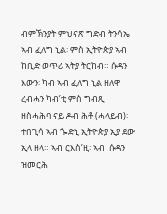ብምኽንያት ምህናጽ ግድብ ትንሳኤ ኣብ ፈለግ ኒል፡ ምስ ኢትዮጵያ ኣብ ከቢድ ወጥሪ ኣትያ ትርከብ። ሱዳን እውን፡ ካብ ኣብ ፈለግ ኒል ዘለዋ ረብሓን ካብ’ቲ ምስ ግብጺ ዘስሓሕባ ናይ ዶብ ሕቶ (ሓላይብ)፡ ተበጊሳ ኣብ ጐድኒ ኢትዮጵያ ኢያ ደው ኢላ ዘላ። ኣብ ርእስ’ዚ፡ ኣብ  ሱዳን ዝመርሕ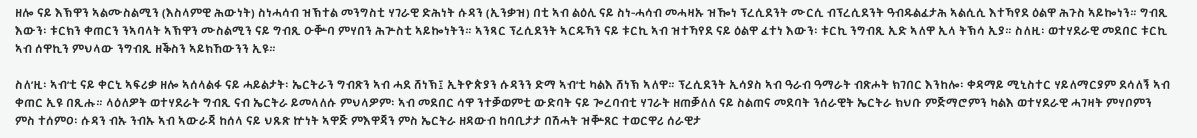ዘሎ ናይ እኽዋን ኣልሙስልሚን (እስላምዊ ሕውነት) ስነሓሳብ ዝኽተል መንግስቲ ሃገራዊ ድሕነት ሱዳን (ኢንቃዝ) በቲ ኣብ ልዕሊ ናይ ስነ-ሓሳብ መሓዛኡ ዝዀነ ፕረሲደንት ሙርሲ ብፕረሲደንት ዓብዱልፈታሕ ኣልሲሲ እተኻየደ ዕልዋ ሕጉስ ኣይኰነን። ግብጺ እውን፡ ቱርክን ቀጠርን ንኣባላት ኣኽዋን ሙስልሚን ናይ ግብጺ ዑቝባ ምሃበን ሕጕስቲ ኣይኰነትን። ኣንጻር ፕረሲደንት ኣርዱኻን ናይ ቱርኪ ኣብ ዝተኻየደ ናይ ዕልዋ ፈተነ እውን፡ ቱርኪ ንግብጺ ኢድ ኣለዋ ኢላ ትኽሳ ኢያ። ስለዚ፡ ወተሃደራዊ መደበር ቱርኪ ኣብ ሰዋኪን ምህላው ንግብጺ ዘቕስን ኣይክኸውንን ኢዩ።

ስለ’ዚ፡ ኣብ’ቲ ናይ ቀርኒ ኣፍሪቃ ዘሎ ኣሰላልፋ ናይ ሓይልታት፡ ኤርትራን ግብጽን ኣብ ሓደ ሸነኽ፤ ኢትዮጵያን ሱዳንን ድማ ኣብ’ቲ ካልእ ሸነኽ ኣለዋ። ፕረሲደንት ኢሳያስ ኣብ ዓራብ ዓማራት ብጽሖት ክገበር እንከሎ፡ ቀዳማይ ሚኒስተር ሃይለማርያም ደሳለኝ ኣብ ቀጠር ኢዩ በጺሑ። ላዕለዎት ወተሃደራት ግብጺ ናብ ኤርትራ ይመላለሱ ምህላዎም፡ ኣብ መደበር ሳዋ ንተቓወምቲ ውድባት ናይ ጐረባብቲ ሃገራት ዘጠቓለለ ናይ ስልጠና መደባት ንሰራዊት ኤርትራ ክህቡ ምጅማሮምን ካልእ ወተሃደራዊ ሓገዛት ምሃቦምን ምስ ተሰምዐ፡ ሱዳን ብኡ ንብኡ ኣብ ኣውራጃ ከሰላ ናይ ህጹጽ ኵነት ኣዋጅ ምእዋጃን ምስ ኤርትራ ዘዳውብ ከባቢታታ በሽሓት ዝቝጸር ተወርዋሪ ሰራዊታ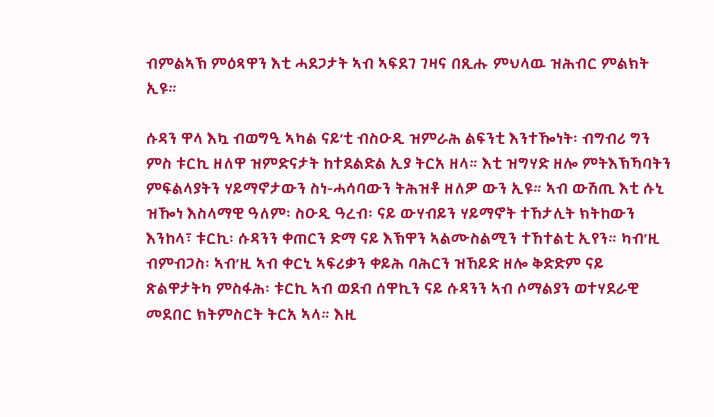ብምልኣኽ ምዕጻዋን እቲ ሓደጋታት ኣብ ኣፍደገ ገዛና በጺሑ ምህላዉ ዝሕብር ምልክት ኢዩ።

ሱዳን ዋላ እኳ ብወግዒ ኣካል ናይ’ቲ ብስዑዲ ዝምራሕ ልፍንቲ እንተዀነት፡ ብግብሪ ግን ምስ ቱርኪ ዘለዋ ዝምድናታት ከተደልድል ኢያ ትርአ ዘላ። እቲ ዝግሃድ ዘሎ ምትእኽኻባትን ምፍልላያትን ሃይማኖታውን ስነ-ሓሳባውን ትሕዝቶ ዘለዎ ውን ኢዩ። ኣብ ውሽጢ እቲ ሱኒ ዝዀነ እስላማዊ ዓለም፡ ስዑዲ ዓረብ፡ ናይ ውሃብይን ሃይማኖት ተኸታሊት ክትከውን እንከላ፣ ቱርኪ፡ ሱዳንን ቀጠርን ድማ ናይ እኽዋን ኣልሙስልሚን ተኸተልቲ ኢየን። ካብ’ዚ ብምብጋስ፡ ኣብ’ዚ ኣብ ቀርኒ ኣፍሪቃን ቀይሕ ባሕርን ዝኸይድ ዘሎ ቅድድም ናይ ጽልዋታትካ ምስፋሕ፡ ቱርኪ ኣብ ወደብ ሰዋኪን ናይ ሱዳንን ኣብ ሶማልያን ወተሃደራዊ መደበር ክትምስርት ትርአ ኣላ። እዚ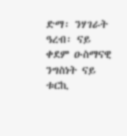ድማ፡ ንሃገራት ዓረብ፡ ናይ ቀደም ዑስማናዊ ንግስነት ናይ ቱርኪ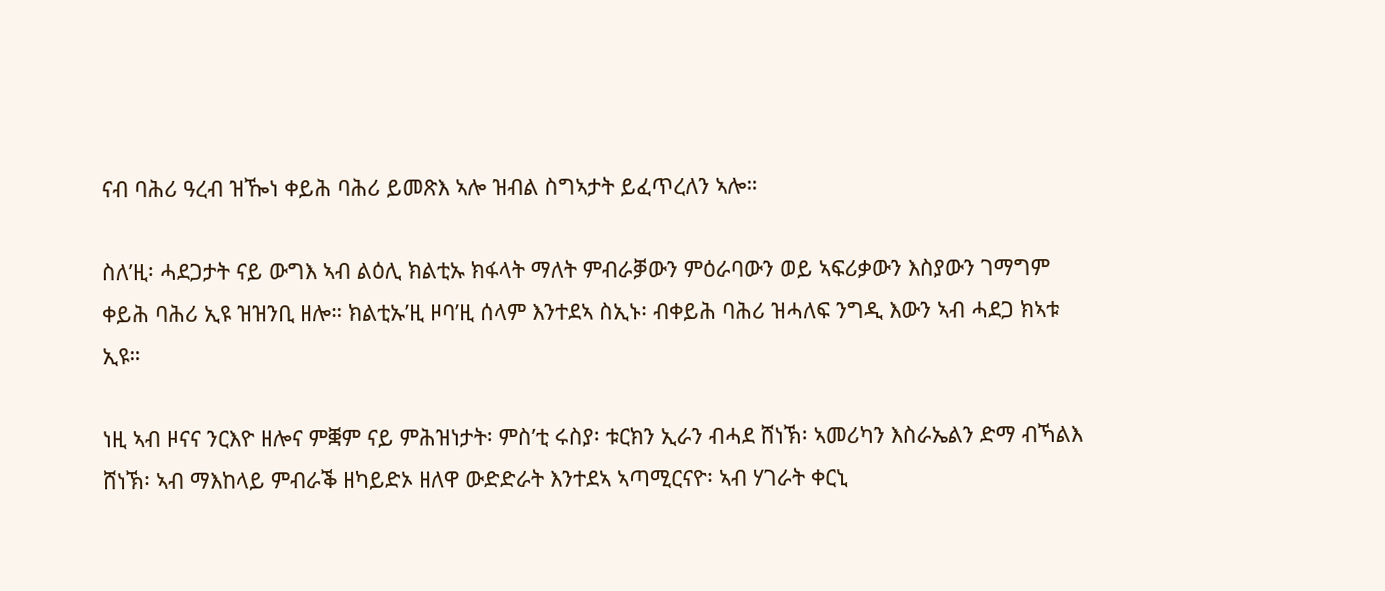ናብ ባሕሪ ዓረብ ዝዀነ ቀይሕ ባሕሪ ይመጽእ ኣሎ ዝብል ስግኣታት ይፈጥረለን ኣሎ።

ስለ’ዚ፡ ሓደጋታት ናይ ውግእ ኣብ ልዕሊ ክልቲኡ ክፋላት ማለት ምብራቓውን ምዕራባውን ወይ ኣፍሪቃውን እስያውን ገማግም ቀይሕ ባሕሪ ኢዩ ዝዝንቢ ዘሎ። ክልቲኡ’ዚ ዞባ’ዚ ሰላም እንተደኣ ስኢኑ፡ ብቀይሕ ባሕሪ ዝሓለፍ ንግዲ እውን ኣብ ሓደጋ ክኣቱ ኢዩ።

ነዚ ኣብ ዞናና ንርእዮ ዘሎና ምቛም ናይ ምሕዝነታት፡ ምስ’ቲ ሩስያ፡ ቱርክን ኢራን ብሓደ ሸነኽ፡ ኣመሪካን እስራኤልን ድማ ብኻልእ ሸነኽ፡ ኣብ ማእከላይ ምብራቕ ዘካይድኦ ዘለዋ ውድድራት እንተደኣ ኣጣሚርናዮ፡ ኣብ ሃገራት ቀርኒ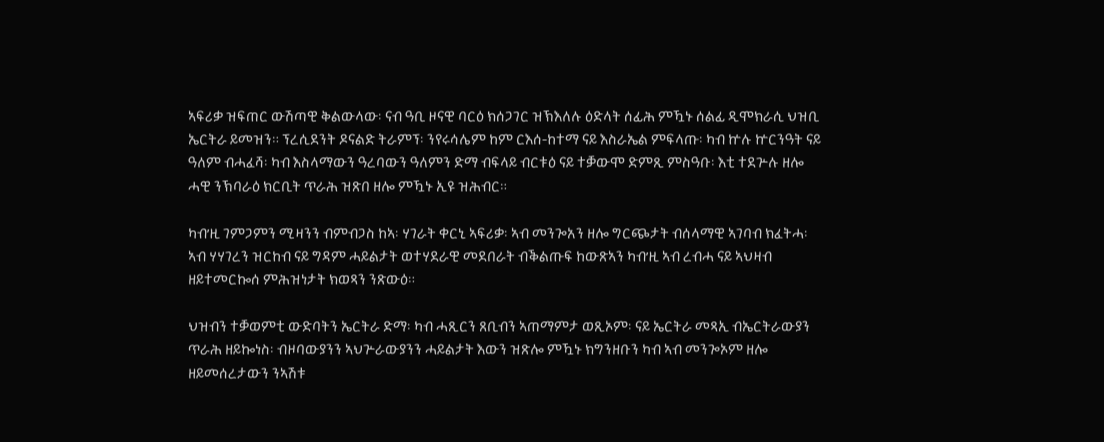ኣፍሪቃ ዝፍጠር ውሽጣዊ ቅልውላው፡ ናብ ዓቢ ዞናዊ ባርዕ ክሰጋገር ዝኽእለሉ ዕድላት ሰፊሕ ምዃኑ ሰልፊ ዲሞክራሲ ህዝቢ ኤርትራ ይመዝን። ፕረሲደንት ዶናልድ ትራምፕ፡ ንየሩሳሌም ከም ርእሰ-ከተማ ናይ እስራኤል ምፍላጡ፡ ካብ ኵሉ ኵርንዓት ናይ ዓለም ብሓፈሻ፡ ካብ እስላማውን ዓረባውን ዓለምን ድማ ብፍላይ ብርቱዕ ናይ ተቓውሞ ድምጺ ምስዓቡ፡ እቲ ተደጕሉ ዘሎ ሓዊ ንኽባራዕ ክርቢት ጥራሕ ዝጽበ ዘሎ ምዃኑ ኢዩ ዝሕብር።

ካብ’ዚ ገምጋምን ሚዛንን ብምብጋስ ከኣ፡ ሃገራት ቀርኒ ኣፍሪቃ፡ ኣብ መንጐአን ዘሎ ግርጭታት ብሰላማዊ ኣገባብ ክፈትሓ፡ ኣብ ሃሃገረን ዝርከብ ናይ ግዳም ሓይልታት ወተሃደራዊ መደበራት ብቕልጡፍ ከውጽኣን ካብ’ዚ ኣብ ረብሓ ናይ ኣህዛብ ዘይተመርኰሰ ምሕዝነታት ክወጻን ንጽውዕ።

ህዝብን ተቓወምቲ ውድባትን ኤርትራ ድማ፡ ካብ ሓጺርን ጸቢብን ኣጠማምታ ወጺኦም፡ ናይ ኤርትራ መጻኢ ብኤርትራውያን ጥራሕ ዘይኰነስ፡ ብዞባውያንን ኣህጕራውያንን ሓይልታት እውን ዝጽሎ ምዃኑ ክግንዘቡን ካብ ኣብ መንጐኦም ዘሎ ዘይመሰረታውን ንኣሽቱ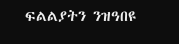ፍልልያትን ንዝዓበዩ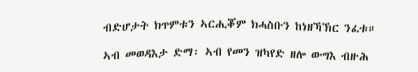ብድሆታት ክጥምቱን ኣርሒቖም ክሓስቡን ከነዘኻኽር ንፈቱ።

ኣብ መወዳእታ ድማ፡ ኣብ የመን ዝካየድ ዘሎ ውግእ ብዙሕ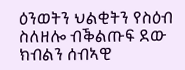ዕንወትን ህልቂትን የስዕብ ስለዘሎ ብቕልጡፍ ደው ክብልን ሰብኣዊ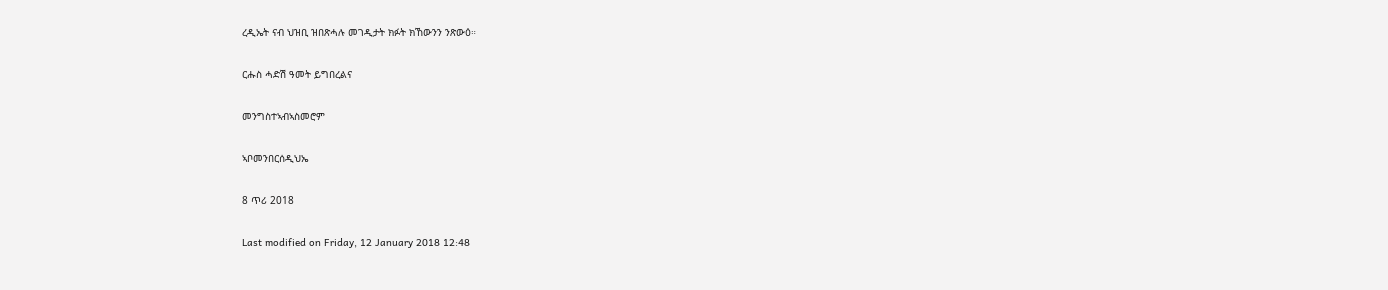ረዲኤት ናብ ህዝቢ ዝበጽሓሉ መገዲታት ክፉት ክኸውንን ንጽውዕ።

ርሑስ ሓድሽ ዓመት ይግበረልና

መንግስተኣብኣስመሮም

ኣቦመንበርሰዲህኤ

8 ጥሪ 2018

Last modified on Friday, 12 January 2018 12:48